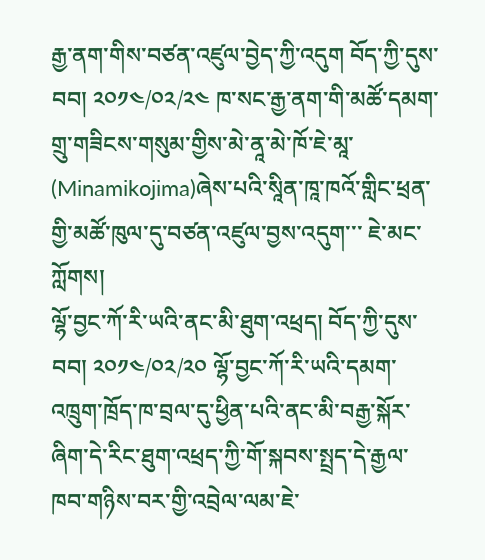རྒྱ་ནག་གིས་བཙན་འཛུལ་བྱེད་ཀྱི་འདུག བོད་ཀྱི་དུས་བབ། ༢༠༡༤/༠༢/༢༤ ཁ་སང་རྒྱ་ནག་གི་མཚོ་དམག་གྲུ་གཟིངས་གསུམ་གྱིས་མེ་ནཱ་མེ་ཁོ་ཇེ་མཱ་ (Minamikojima)ཞེས་པའི་སཱིན་ཁཱ་ཁའོ་གླིང་ཕྲན་གྱི་མཚོ་ཁུལ་དུ་བཙན་འཛུལ་བྱས་འདུག་་་ ཇེ་མང་ཀློགས།
ལྷོ་བྱང་ཀོ་རི་ཡའི་ནང་མི་ཐུག་འཕྲད། བོད་ཀྱི་དུས་བབ། ༢༠༡༤/༠༢/༢༠ ལྷོ་བྱང་ཀོ་རི་ཡའི་དམག་འཁྲུག་ཁྲོད་ཁ་བྲལ་དུ་ཕྱིན་པའི་ནང་མི་བརྒྱ་སྐོར་ཞིག་དེ་རིང་ཐུག་འཕྲད་ཀྱི་གོ་སྐབས་སྤྲད་དེ་རྒྱལ་ཁབ་གཉིས་བར་གྱི་འབྲེལ་ལམ་ཇེ་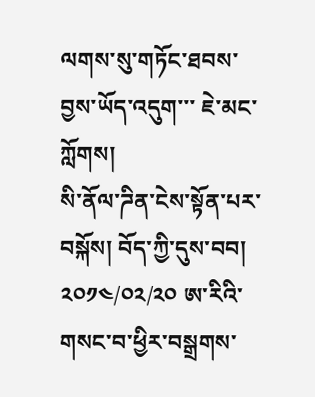ལགས་སུ་གཏོང་ཐབས་བྱས་ཡོད་འདུག་་་ ཇེ་མང་ཀློགས།
སི་ནོལ་ཌིན་ངེས་སྟོན་པར་བསྐོས། བོད་ཀྱི་དུས་བབ། ༢༠༡༤/༠༢/༢༠ ཨ་རིའི་གསང་བ་ཕྱིར་བསྒྲགས་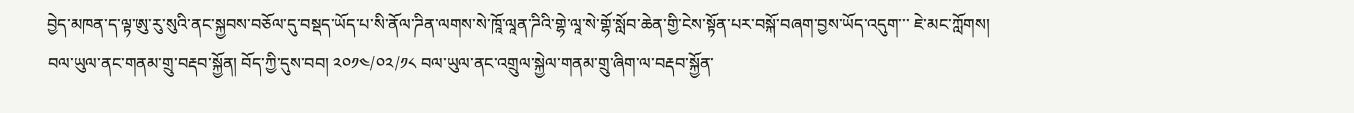བྱེད་མཁན་ད་ལྟ་ཨུ་རུ་སུའི་ནང་སྐྱབས་བཅོལ་དུ་བསྡད་ཡོད་པ་སི་ནོལ་ཌིན་ལགས་སེ་ཁཱོ་ལཱན་ཌིའི་གྷེ་ལཱ་སེ་གྷོ་སློབ་ཆེན་གྱི་ངེས་སྟོན་པར་བསྐོ་བཞག་བྱས་ཡོད་འདུག་་་ ཇེ་མང་ཀློགས།
བལ་ཡུལ་ནང་གནམ་གྲུ་བརྡབ་སྐྱོན། བོད་ཀྱི་དུས་བབ། ༢༠༡༤/༠༢/༡༨ བལ་ཡུལ་ནང་འགྲུལ་སྐྱེལ་གནམ་གྲུ་ཞིག་ལ་བརྡབ་སྐྱོན་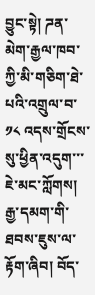བྱུང་སྟེ། ཌན་མེག་རྒྱལ་ཁབ་ཀྱི་མི་གཅིག་ཐེ་པའི་འགྲུལ་བ་ ༡༨ འདས་གྲོངས་སུ་ཕྱིན་འདུག་་་ ཇེ་མང་ཀློགས།
རྒྱ་དམག་གི་ཐབས་ཇུས་ལ་རྟོག་ཞིབ། བོད་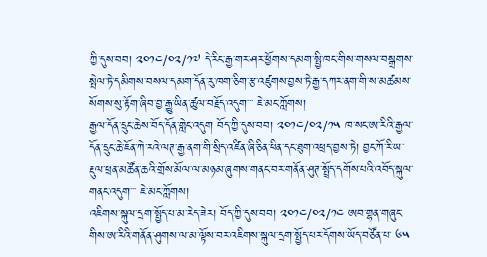ཀྱི་དུས་བབ། ༢༠༡༤/༠༢/༡༧ དེ་རིང་རྒྱ་གར་ཤར་ཕྱོགས་དམག་སྤྱི་ཁང་གིས་གསལ་བསྒྲགས་སྤེལ་ཏེ་དམིགས་བསལ་དམག་དོན་རུ་ཁག་ཅིག་རྩ་འཛུགས་བྱས་ཏེ་རྒྱ་དཀར་ནག་གི་ས་མཚམས་སོགས་སུ་རྟོག་ཞིབ་བྱ་རྒྱུ་ཡིན་ཚུལ་བརྗོད་འདུག་་་ ཇེ་མང་ཀློགས།
རྒྱལ་དོན་དྲུང་ཆེས་བོད་དོན་གླེང་འདུག བོད་ཀྱི་དུས་བབ། ༢༠༡༤/༠༢/༡༥ ཁ་སང་ཨ་རིའི་རྒྱལ་དོན་དྲུང་ཆེ་ཇོན་ཀེ་རའེ་ལཊ་རྒྱ་ནག་གི་སྲིད་འཛིན་ཞི་ཅིན་ཕིན་དང་ཐུག་འཕྲད་བྱས་ཏེ། བྱང་ཀོ་རི་ཡ་རྡུལ་ཕྲན་མཚོན་ཆའི་གྲོས་མོལ་ལ་མཉམ་ཞུགས་གནང་བར་གནོན་ཤུཊ་སྤྲོད་དགོས་པའི་འབོད་སྐུལ་གནང་འདུག་་་ ཇེ་མང་ཀློགས།
འཇིགས་སྐུལ་དྲག་སྤྱོད་པ་མ་རེད་ཟེར། བོད་ཀྱི་དུས་བབ། ༢༠༡༤/༠༢/༡༤ ཨབ་གྷན་གཞུང་གིས་ཨ་རིའི་གནོན་ཤུགས་ལ་མ་ལྟོས་བར་འཇིགས་སྐུལ་དྲག་སྤྱོད་པར་དོགས་ཡོད་བཙོན་པ་ ༦༥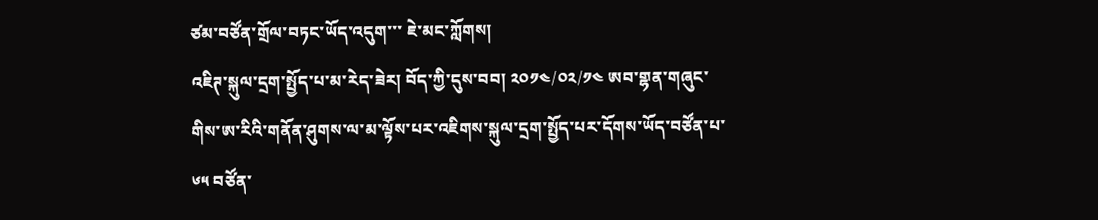ཙམ་བཙོན་གྲོལ་བཏང་ཡོད་འདུག་་་ ཇེ་མང་ཀློགས།
འཇིཊ་སྐུལ་དྲག་སྤྱོད་པ་མ་རེད་ཟེར། བོད་ཀྱི་དུས་བབ། ༢༠༡༤/༠༢/༡༤ ཨབ་གྷན་གཞུང་གིས་ཨ་རིའི་གནོན་ཤུགས་ལ་མ་ལྟོས་པར་འཇིགས་སྐུལ་དྲག་སྤྱོད་པར་དོགས་ཡོད་བཙོན་པ་ ༦༥ བཙོན་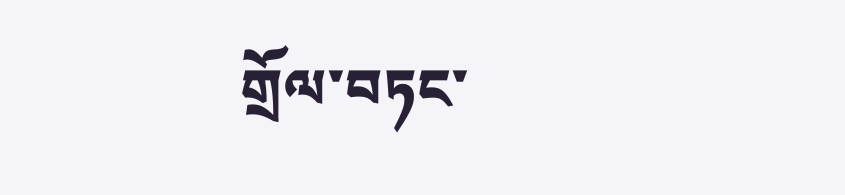གྲོལ་བཏང་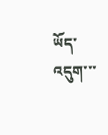ཡོད་འདུག་་་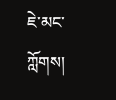ཇེ་མང་ཀློགས།